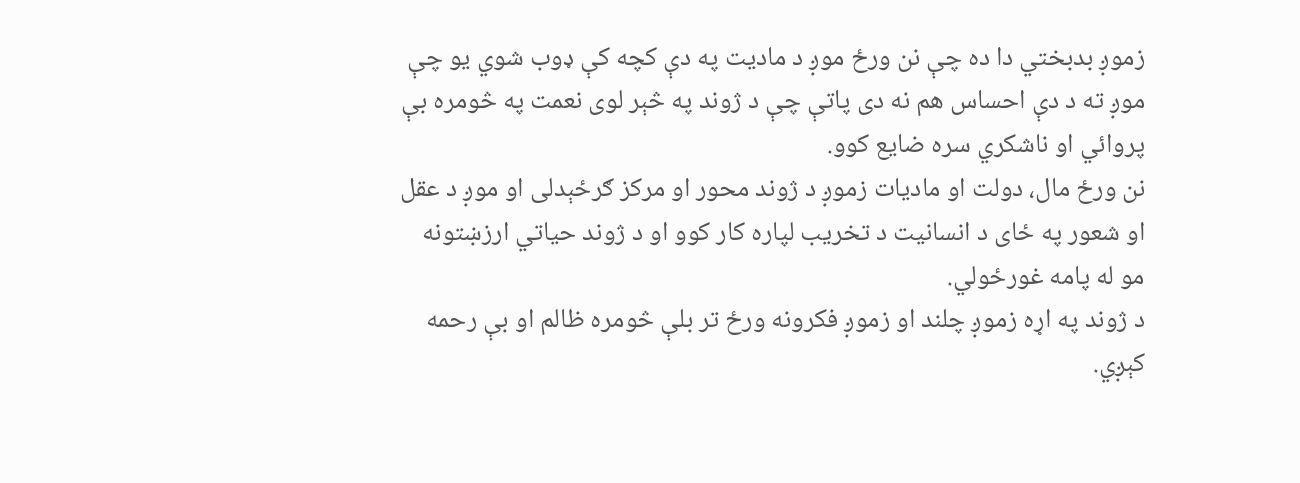زموږ بدبختي دا ده چې نن ورځ موږ د مادیت په دې کچه کې ډوب شوي یو چې موږ ته د دې احساس هم نه دی پاتې چې د ژوند په څېر لوی نعمت په څومره بې پروائي او ناشکري سره ضایع کوو.
نن ورځ مال، دولت او ماديات زموږ د ژوند محور او مرکز ګرځېدلی او موږ د عقل او شعور په ځای د انسانیت د تخریب لپاره کار کوو او د ژوند حیاتي ارزښتونه مو له پامه غورځولي.
د ژوند په اړه زموږ چلند او زموږ فکرونه ورځ تر بلې څومره ظالم او بې رحمه کېږي.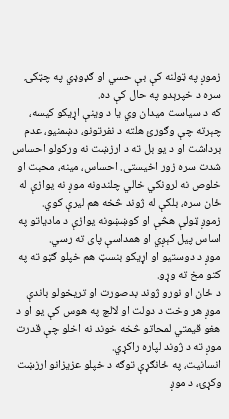زموږ په ټولنه کې بې حسي او ګډوډي په چټکۍ سره د خپرېدو په حال کې ده.
که د سیاست میدان وي یا د وینې اړیکو کیسه، چېرته چې وګورئ هلته د نفرتونو، دښمنیو، عدم برداشت او د یو بل ته د ارزښت نه ورکولو احساس شدت سره زور اخیستی. احساس، مینه، محبت او خلوص نه لرونکي خالي چلندونه موږ نه یوازې له ځان سره، بلکې له ژوند څخه هم لیرې کوي.
زموږ ټولې هڅې او کوښښونه یوازې د مادیاتو په اساس پیل کېږي او همداسې پای ته رسي.
موږ د دوستیو او اړیکو بنسټ هم خپلو ګټو ته په کتو مخ ته وړو.
د ځان او نورو ژوند بدصورت او تریخولو باندې موږ هر وخت د دولت او لالچ په هوس کې یو او د هغو قیمتي لمحاتو څخه خوند نه اخلو چې قدرت موږ ته د ژوند لپاره راکړي.
انسانیت، په ځانګړې توګه د خپلو عزیزانو ارزښت وکړئ، د موږ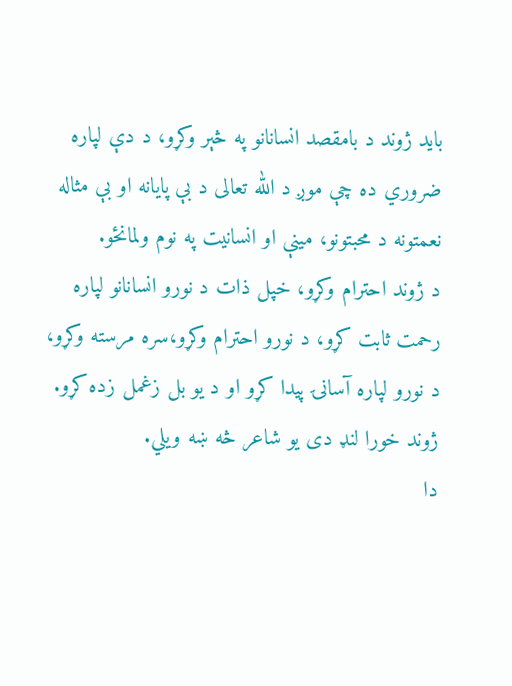باید ژوند د بامقصد انسانانو په څېر وکړو، د دې لپاره ضروري ده چې موږ د الله تعالی د بې پایانه او بې مثاله نعمتونه د محبتونو، مینې او انسانیت په نوم ولمانځو.
د ژوند احترام وکړو، خپل ذات د نورو انسانانو لپاره رحمت ثابت کړو، د نورو احترام وکړو،سره مرسته وکړو، د نورو لپاره آسانۍ پیدا کړو او د یو بل زغمل زده کړو. ژوند خورا لنډ دی یو شاعر څه ښه ویلي.
دا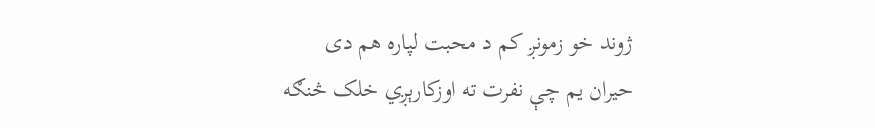ژوند خو زمونږ کم د محبت لپاره هم دی
حیران یم چې نفرت ته اوزکارېږي خلک څنګه